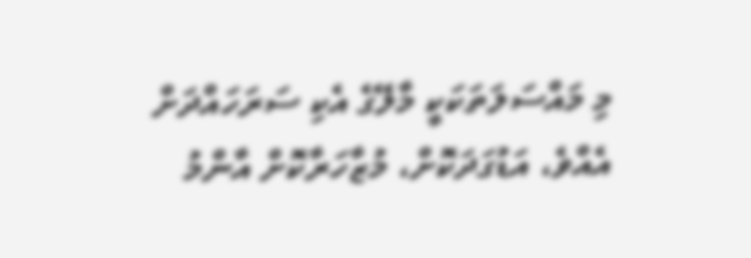މި މައްސަލަތަކަކީ މާލޭގެ އެކި ސަރަހައްދަށް އެއްވެ، އަޑުގަދަކޮށް، މުޒާހަރާކޮށް އާންމު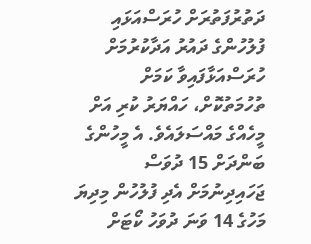ދަތުރުފަތުރަށް ހުރަސްއަޅައި ފުލުހުންގެ ދައުރު އަދާކުރުމަށް ހުރަސްއަޅާފައިވާ ކަމަށް ތުހުމަތުކޮށް، ހައްޔަރު ކުރި އަށް މީހެއްގެ މައްސަލައެވެ. އެ މީހުންގެ ބަންދަށް 15 ދުވަސް ޖަހައިދިނުމަށް އެދި ފުލުހުން މިދިޔަ މަހުގެ 14 ވަނަ ދުވަހު ކޯޓަށް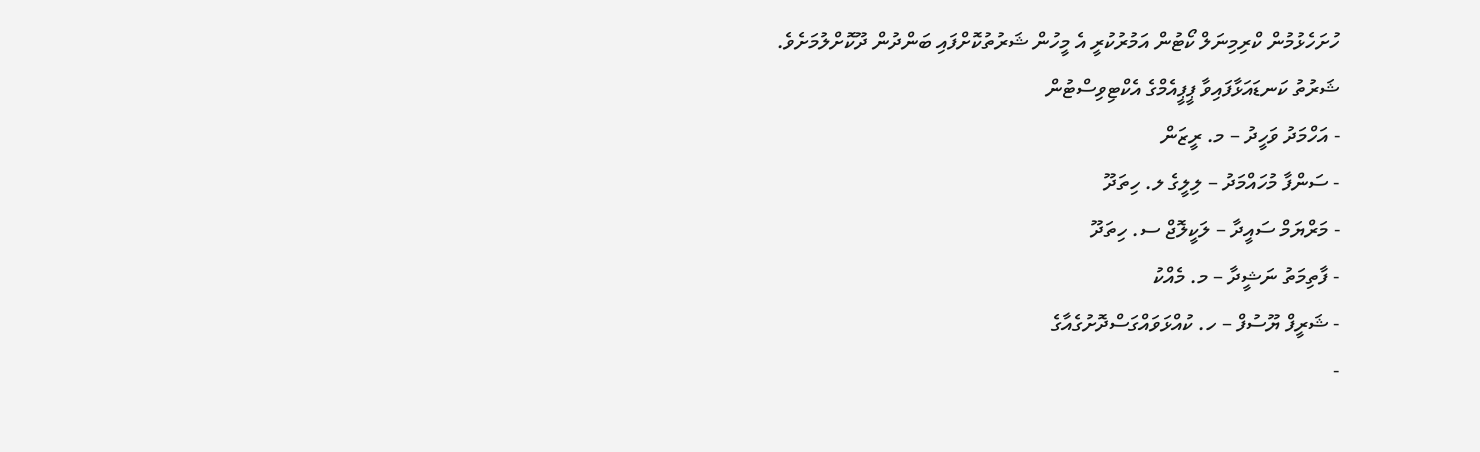ހުށަހެޅުމުން ކްރިމިނަލް ކޯޓުން އަމުރުކުރީ އެ މީހުން ޝަރުތުކޮށްފައި ބަންދުން ދޫކޮށްލުމަށެވެ.
ޝަރުތު ކަނޑައަޅާފައިވާ ޕީޕީއެމްގެ އެކްޓިވިސްޓުން
- އަހްމަދު ވަހީދު – މ. ރީޒަން
- ސަންފާ މުހައްމަދު – ލިލީގެ ލ. ހިތަދޫ
- މަރްޔަމް ސައީދާ – ލަކީލޮޖް ސ. ހިތަދޫ
- ފާތިމަތު ނަޝީދާ – މ. މެއްކު
- ޝަރީފް ޔޫސުފް – ހ. ކުއްޅަވައްގަސްދޮށުގެއާގެ
-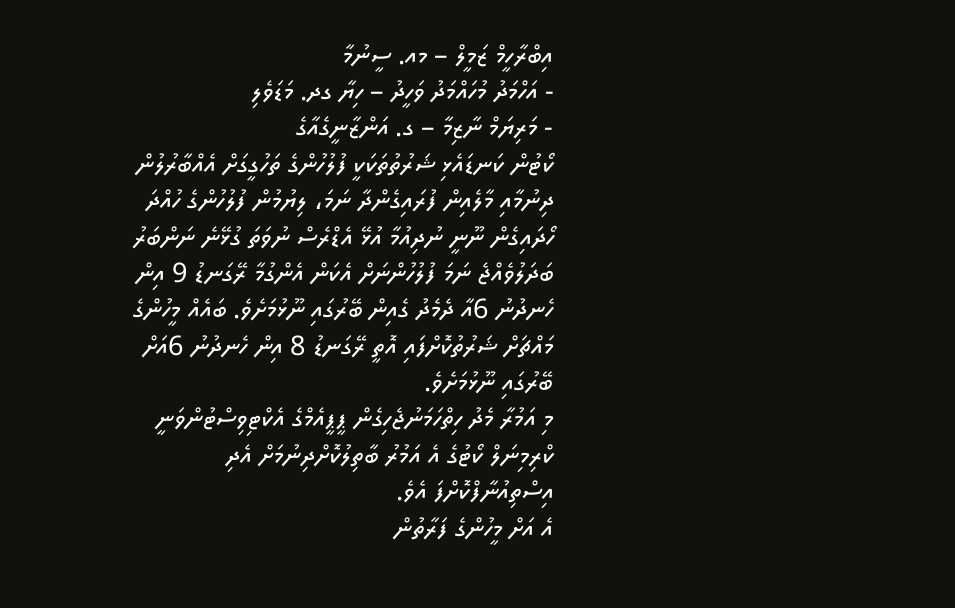އިބްރާހީމް ޒަމީލް – މއ. ސީނުމާ
- އަހްމަދު މުހައްމަދު ވަހީދު – ހިޔާ ގދ. މަޑަވެލި
- މަރިޔަމް ނާޒިމާ – ގ. އަންޒާނީގެއާގެ
ކޯޓުން ކަނޑައެޅި ޝަރުތުތަކަކީ ފުލުހުންގެ ތަހުގީގަށް އެއްބާރުލުން ދިނުމާއި މާލެއިން ފުރައިގެންދާ ނަމަ، ލިޔުމުން ފުލުހުންގެ ހުއްދަ ހޯދައިގެން ނޫނީ ނުދިއުމާ އުޅޭ އެޑްރެސް ނުވަތަ ގުޅޭނެ ނަންބަރު ބަދަލުވެއްޖެ ނަމަ ފުލުހުންނަށް އެކަން އެންގުމާ ރޭގަނޑު 9 އިން ހެނދުނު 6އާ ދެމެދު ގެއިން ބޭރުގައި ނޫޅުމަށެވެ. ބައެއް މީހުންގެ މައްޗަށް ޝަރުތުކޮށްފައި އޮތީ ރޭގަނޑު 8 އިން ހެނދުނު 6އަށް ބޭރުގައި ނޫޅުމަށެވެ.
މި އަމުރާ މެދު ހިތްހަމަނުޖެހިގެން ޕީޕީއެމްގެ އެކްޓިވިސްޓުންވަނީ ކްރިމިނަލް ކޯޓުގެ އެ އަމުރު ބާތިލުކޮށްދިނުމަށް އެދި އިސްތިއުނާފްކޮށްފަ އެވެ.
އެ އަށް މީހުންގެ ފަރާތުން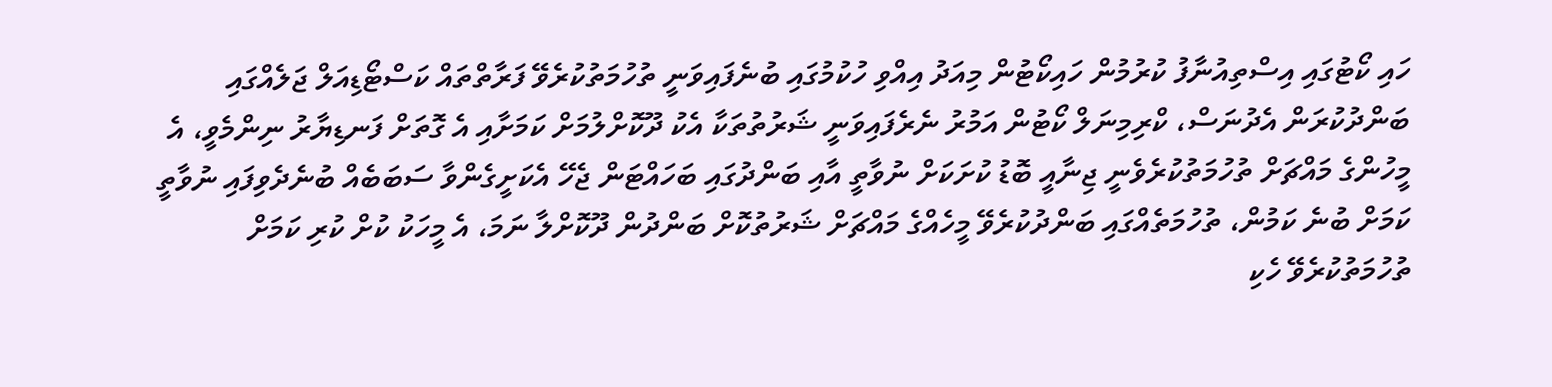ހައި ކޯޓުގައި އިސްތިއުނާފު ކުރުމުން ހައިކޯޓުން މިއަދު އިއްވި ހުކުމުގައި ބުނެފައިވަނީ ތުހުމަތުކުރެވޭ ފަރާތްތައް ކަސްޓޯޑިއަލް ޖަލެއްގައި ބަންދުކުރަން އެދުނަސް، ކްރިމިނަލް ކޯޓުން އަމުރު ނެރެފައިވަނީ ޝަރުތުތަކާ އެކު ދޫކޮށްލުމަށް ކަމަށާއި އެ ގޮތަށް ފަނޑިޔާރު ނިންމެވީ، އެ މީހުންގެ މައްޗަށް ތުހުމަތުކުރެވެނީ ޖިނާއީ ބޮޑު ކުށަކަށް ނުވާތީ އާއި ބަންދުގައި ބަހައްޓަން ޖެހޭ އެކަށީގެންވާ ސަބަބެއް ބުނެދެވިފައި ނުވާތީ ކަމަށް ބުނެ ކަމުން، ތުހުމަތެއްގައި ބަންދުކުރެވޭ މީހެއްގެ މައްޗަށް ޝަރުތުކޮށް ބަންދުން ދޫކޮށްލާ ނަމަ، އެ މީހަކު ކުށް ކުރި ކަމަށް ތުހުމަތުކުރެވޭ ހެކި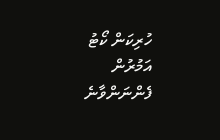ހުރިކަން ކޯޓު އަމުރުން ފެންނަންވާނެ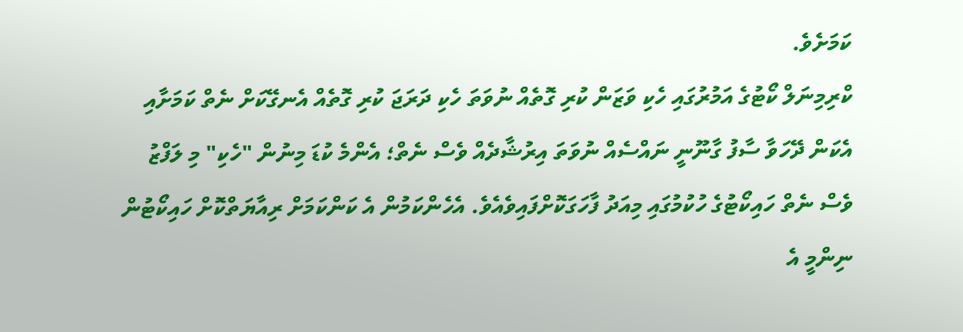ކަމަށެވެ.
ކްރިމިނަލް ކޯޓުގެ އަމުރުގައި ހެކި ވަޒަން ކުރި ގޮތެއް ނުވަތަ ހެކި ދަރަޖަ ކުރި ގޮތެއް އެނގޭކަށް ނެތް ކަމަށާއި އެކަން ދޭހަވާ ސާފު ގާނޫނީ ނައްސެއް ނުވަތަ އިރުޝާދެއް ވެސް ނެތް؛ އެންމެ ކުޑަ މިނުން "ހެކި" މި ލަފްޒު ވެސް ނެތް ހައިކޯޓުގެ ހުކުމުގައި މިއަދު ފާހަގަކޮށްފައިވެއެވެ. އެހެންކަމުން އެ ކަންކަމަށް ރިއާޔަތްކޮށް ހައިކޯޓުން ނިންމީ އެ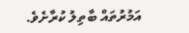އަމުރުތައް ބާތިލު ކުރާށެވެ.